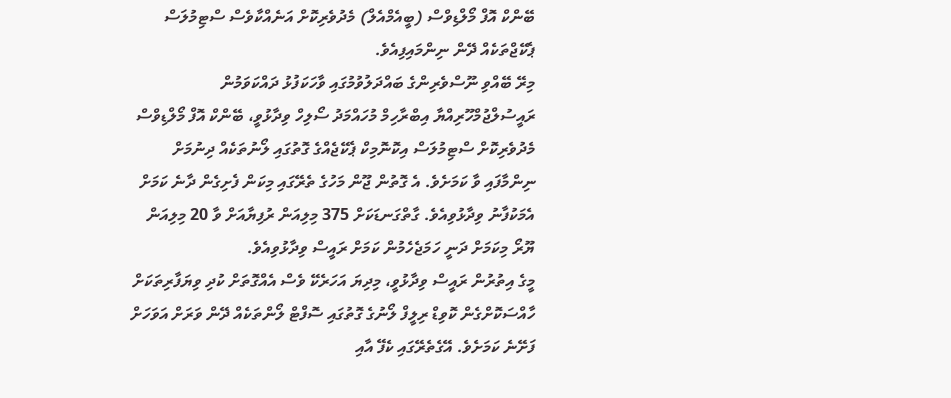ބޭންކް އޮފް މޯލްޑިވްސް (ބީއެމްއެލް) މެދުވެރިކޮށް އަނެއްކާވެސް ސްޓިމުލަސް ޕެކޭޖްތަކެއް ދޭން ނިންމައިފިއެވެ.
މިރޭ ބޭއްވި ނޫސްވެރިންގެ ބައްދަލުވުމުގައި ވާހަކަފުޅު ދައްކަވަމުން ރައީސުލްޖުމްހޫރިއްޔާ އިބްރާހިމް މުހައްމަދު ސޯލިހް ވިދާޅުވީ، ބޭންކް އޮފް މޯލްޑިވްސް މެދުވެރިކޮށް ސްޓިމުލަސް އިކޮނޮމިކް ޕެކޭޖެއްގެ ގޮތުގައި ލޯނުތަކެއް ދިނުމަށް ނިންމާފައި ވާ ކަމަށެވެ. އެ ގޮތުން ޖޫން މަހުގެ ތެރޭގައި މިކަން ފެށިގެން ދާނެ ކަމަށް އެމަކުފާނު ވިދާޅުވިއެވެ. ގާތްގަނޑަކަށް 375 މިލިއަން ރުފިޔާއަށް ވާ 20 މިލިއަން ޔޫރޯ މިކަމަށް ދަނީ ހަމަޖެހެމުން ކަމަށް ރައީސް ވިދާޅުވިއެވެ.
މީގެ އިތުރުން ރައީސް ވިދާޅުވީ، މިދިޔަ އަހަރެކޭ ވެސް އެއްގޮތަށް ކުދި ވިޔަފާރިތަކަށް ހާއްސަކޮށްގެން ކޮވިޑް ރިލީފް ލޯނުގެ ގޮތުގައި ސޮފްޓް ލޯންތަކެއް ދޭން ވަރަށް އަވަހަށް ފަށޭނެ ކަމަށެވެ. އޭގެތެރޭގައި ކެފޭ އާއި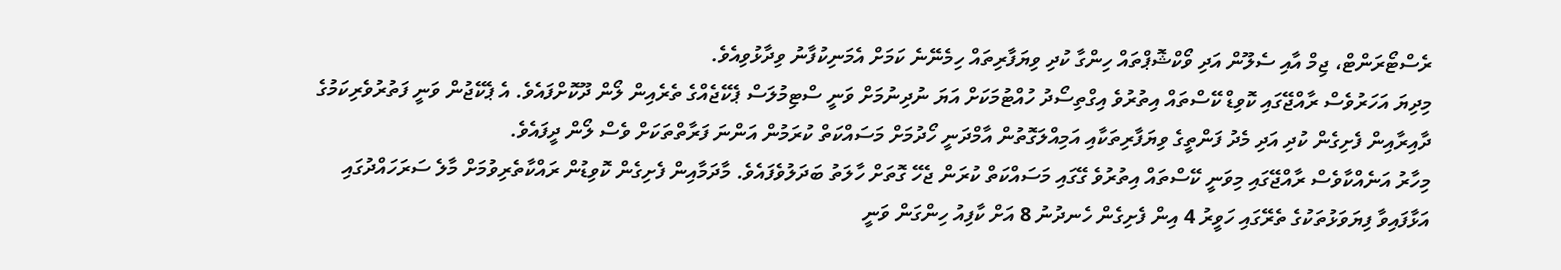ރެސްޓޯރަންޓް، ޖިމް އާއި ސެލޫން އަދި ވޯކްޝޮޕްތައް ހިންގާ ކުދި ވިޔަފާރިތައް ހިމެނޭނެ ކަމަށް އެމަނިކުފާނު ވިދާޅުވިއެވެ.
މިދިޔަ އަހަރުވެސް ރާއްޖޭގައި ކޮވިޑް ކޭސްތައް އިތުރުވެ އިގްތިސޯދު ހުއްޓުމަކަށް އަޔަ ނުދިނުމަށް ވަނީ ސްޓިމުލަސް ޕެކޭޖެއްގެ ތެރެއިން ލޯން ދޫކޮށްފައެވެ. އެ ޕެކޭޖުން ވަނީ ފަތުރުވެރިކަމުގެ ދާއިރާއިން ފެށިގެން ކުދި އަދި މެދު ފަންތީގެ ވިޔަފާރިތަކާއި އަމިއްލަގޮތުން އާމްދަނީ ހޯދުމަށް މަސައްކަތް ކުރަމުން އަންނަ ފަރާތްތަކަށް ވެސް ލޯން ދީފައެވެ.
މިހާރު އަނެއްކާވެސް ރާއްޖޭގައި މިވަނީ ކޭސްތައް އިތުރުވެ ގޭގައި މަސައްކަތް ކުރަން ޖެހޭ ގޮތަށް ހާލަތު ބަދަލުވެފައެވެ. މާދަމާއިން ފެށިގެން ކޮވިޑުން ރައްކާތެރިވުމަށް މާލެ ސަރަހައްދުގައި އަޅާފައިވާ ފިޔަވަޅުތަކުގެ ތެރޭގައި ހަވީރު 4 އިން ފެށިގެން ހެނދުނު 8 އަށް ކާފިއު ހިންގަން ވަނީ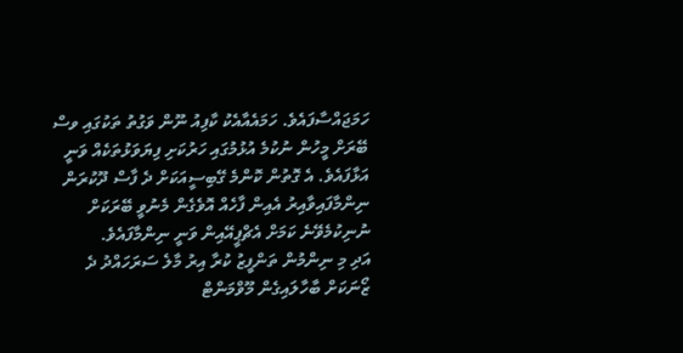ހަމަޖައްސާފައެވެ. ހަމައެއާއެކު ކާފިއު ނޫން ވަގުތު ތަކުގައި ވސް ބޭރަށް މީހުން ނުކުމެ އުޅުމުގައި ހަރުކަށި ފިޔަވަޅުތަކެއް ވަނީ އަޅާފައެވެ. އެ ގޮތުން ކޮންމެ ގޭބިސީއަކަށް ދެ ފާސް ދޫކުރަން ނިންމާފައިވާއިރު އެއިން ފާހެއް އޮވެގެން މެނުވީ ބޭރަކަށް ނުނިކުމެވޭނެ ކަމަށް އެޗްޕީއޭއިން ވަނީ ނިންމާފައެވެ.
އަދި މި ނިންމުން ތަންފީޒު ކުރާ އިރު މާލެ ސަރަހައްދު ދެ ޒޯނަކަށް ބާހާލައިގެން މޫވްމަންޓް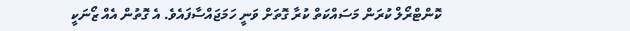ކޮންޓްރޯލް ކުރަން މަސައްކަތް ކުރާ ގޮތަށް ވަނީ ހަމަޖައްސާފައެވެ. އެ ގޮތުން އެއް ޒޯނަކީ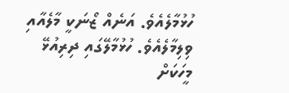ހުޅުމާލެއެވެ. އަނެއް ޒޯނަކީ މާލެއާއި ވިލިމާލެއެވެ. ހުޅުމާލޭގައި ދިރިއުޅޭ މީހަކަށް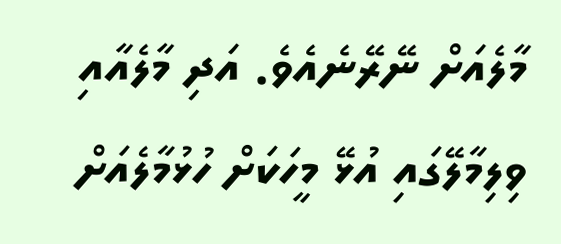މާލެއަށް ނޭރޭނެއެވެ. އަދި މާލެއާއި ވިލިމާލޭގައި އުޅޭ މީހަކަށް ހުޅުމާލެއަށް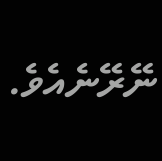ނޭރޭނެއެވެ.